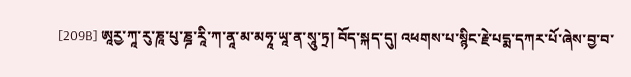[209B] ཨཱརྱ་ཀཱ་རུ་ཎཱ་པུ་ཎྜ་རཱི་ཀ་ནཱ་མ་མཧཱ་ཡཱ་ན་སཱུ་ཏྲ། བོད་སྐད་དུ། འཕགས་པ་སྙིང་རྗེ་པདྨ་དཀར་པོ་ཞེས་བྱ་བ་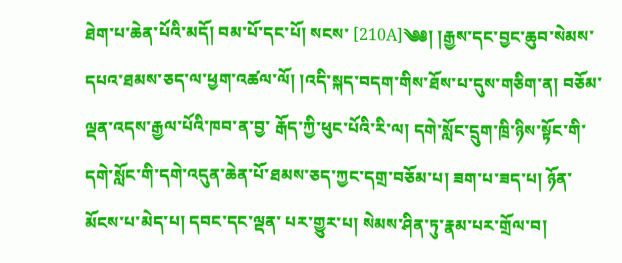ཐེག་པ་ཆེན་པོའི་མདོ། བམ་པོ་དང་པོ། སངས་ [210A]༄༅། །རྒྱས་དང་བྱང་ཆུབ་སེམས་དཔའ་ཐམས་ཅད་ལ་ཕྱག་འཚལ་ལོ། །འདི་སྐད་བདག་གིས་ཐོས་པ་དུས་གཅིག་ན། བཅོམ་ལྡན་འདས་རྒྱལ་པོའི་ཁབ་ན་བྱ་ རྒོད་ཀྱི་ཕུང་པོའི་རི་ལ། དགེ་སློང་དྲུག་ཁྲི་ཉིས་སྟོང་གི་དགེ་སློང་གི་དགེ་འདུན་ཆེན་པོ་ཐམས་ཅད་ཀྱང་དགྲ་བཅོམ་པ། ཟག་པ་ཟད་པ། ཉོན་མོངས་པ་མེད་པ། དབང་དང་ལྡན་ པར་གྱུར་པ། སེམས་ཤིན་ཏུ་རྣམ་པར་གྲོལ་བ།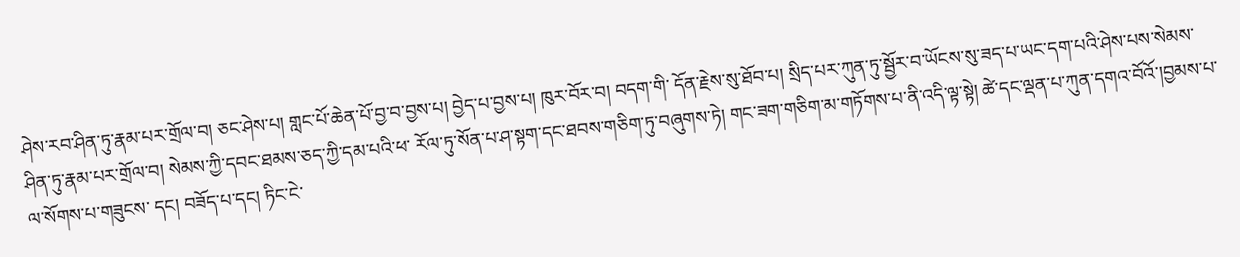ཤེས་རབ་ཤིན་ཏུ་རྣམ་པར་གྲོལ་བ། ཅང་ཤེས་པ། གླང་པོ་ཆེན་པོ་བྱ་བ་བྱས་པ། བྱེད་པ་བྱས་པ། ཁུར་བོར་བ། བདག་གི་ དོན་རྗེས་སུ་ཐོབ་པ། སྲིད་པར་ཀུན་ཏུ་སྦྱོར་བ་ཡོངས་སུ་ཟད་པ་ཡང་དག་པའི་ཤེས་པས་སེམས་ཤིན་ཏུ་རྣམ་པར་གྲོལ་བ། སེམས་ཀྱི་དབང་ཐམས་ཅད་ཀྱི་དམ་པའི་ཕ་ རོལ་ཏུ་སོན་པ་ཤ་སྟག་དང་ཐབས་གཅིག་ཏུ་བཞུགས་ཏེ། གང་ཟག་གཅིག་མ་གཏོགས་པ་ནི་འདི་ལྟ་སྟེ། ཚེ་དང་ལྡན་པ་ཀུན་དགའ་བོའོ་།བྱམས་པ་ལ་སོགས་པ་གཟུངས་ དང། བཟོད་པ་དང། ཏིང་ངེ་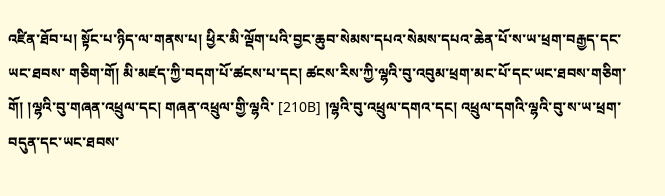འཛིན་ཐོབ་པ། སྟོང་པ་ཉིད་ལ་གནས་པ། ཕྱིར་མི་ལྡོག་པའི་བྱང་ཆུབ་སེམས་དཔའ་སེམས་དཔའ་ཆེན་པོ་ས་ཡ་ཕྲག་བརྒྱད་དང་ཡང་ཐབས་ གཅིག་གོ། མི་མཛད་ཀྱི་བདག་པོ་ཚངས་པ་དང། ཚངས་རིས་ཀྱི་ལྷའི་བུ་འབུམ་ཕྲག་མང་པོ་དང་ཡང་ཐབས་གཅིག་གོ། །ལྷའི་བུ་གཞན་འཕྲུལ་དང། གཞན་འཕྲུལ་གྱི་ལྷའི་ [210B] །ལྷའི་བུ་འཕྲུལ་དགའ་དང། འཕྲུལ་དགའི་ལྷའི་བུ་ས་ཡ་ཕྲག་བདུན་དང་ཡང་ཐབས་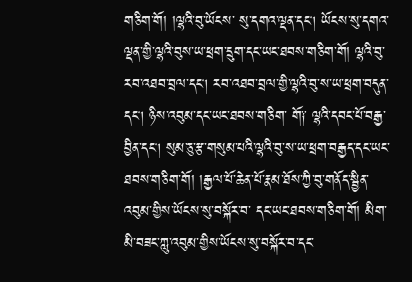གཅིག་གོ། །ལྷའི་བུ་ཡོངས་ སུ་དགའ་ལྡན་དང། ཡོངས་སུ་དགའ་ལྡན་གྱི་ལྷའི་བུས་ཡ་ཕྲག་དྲུག་དང་ཡང་ཐབས་གཅིག་གོ། ལྷའི་བུ་རབ་འཐབ་བྲལ་དང། རབ་འཐབ་བྲལ་གྱི་ལྷའི་བུ་ས་ཡ་ཕྲག་བདུན་དང། ཉིས་འབུམ་དང་ཡང་ཐབས་གཅིག་ གོ༑ ལྷའི་དབང་པོ་བརྒྱ་བྱིན་དང། སུམ་ཅུ་རྩ་གསུམ་པའི་ལྷའི་བུ་ས་ཡ་ཕྲག་བརྒྱད་དང་ཡང་ཐབས་གཅིག་གོ། །རྒྱལ་པོ་ཆེན་པོ་རྣམ་ཐོས་ཀྱི་བུ་གནོད་སྦྱིན་འབུམ་གྱིས་ཡོངས་སུ་བསྐོར་བ་ དང་ཡང་ཐབས་གཅིག་གོ། མིག་མི་བཟང་ཀླུ་འབུམ་གྱིས་ཡོངས་སུ་བསྐོར་བ་དང་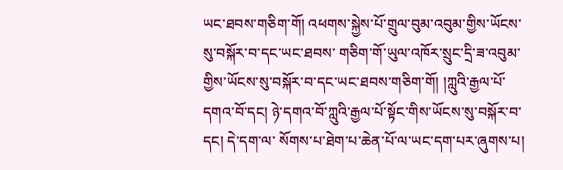ཡང་ཐབས་གཅིག་གོ། འཕགས་སྐྱེས་པོ་གྲུལ་བུམ་འབུམ་གྱིས་ཡོངས་སུ་བསྐོར་བ་དང་ཡང་ཐབས་ གཅིག་གོ་ཡུལ་འཁོར་སྲུང་དྲི་ཟ་འབུམ་གྱིས་ཡོངས་སུ་བསྐོར་བ་དང་ཡང་ཐབས་གཅིག་གོ། །ཀླུའི་རྒྱལ་པོ་དགའ་བོ་དང། ཉེ་དགའ་བོ་ཀླུའི་རྒྱལ་པོ་སྟོང་གིས་ཡོངས་སུ་བསྐོར་བ་དང། དེ་དག་ལ་ སོགས་པ་ཐེག་པ་ཆེན་པོ་ལ་ཡང་དག་པར་ཞུགས་པ།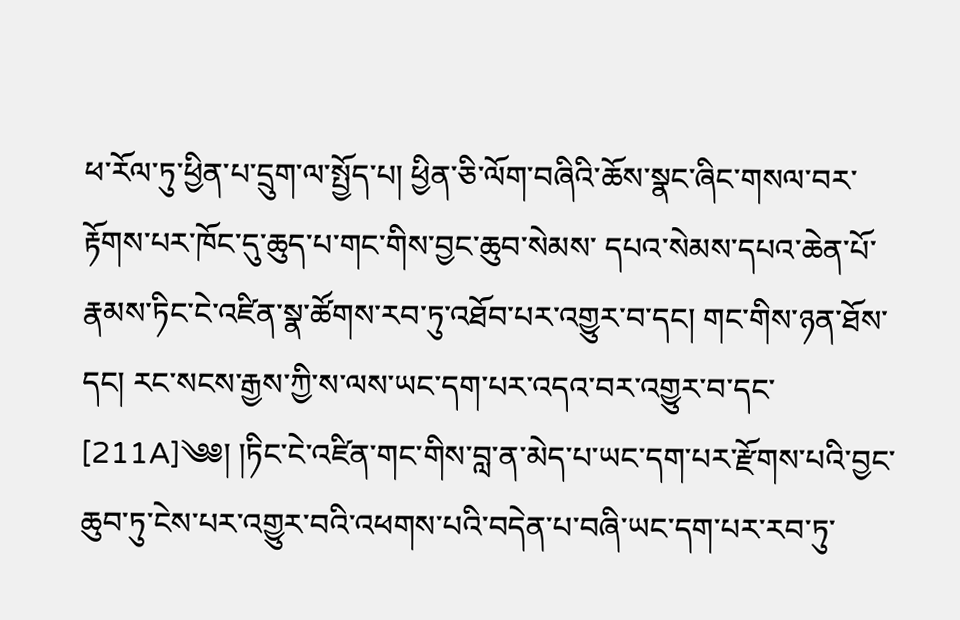ཕ་རོལ་ཏུ་ཕྱིན་པ་དྲུག་ལ་སྤྱོད་པ། ཕྱིན་ཅི་ལོག་བཞིའི་ཆོས་སྣང་ཞིང་གསལ་བར་རྟོགས་པར་ཁོང་དུ་ཆུད་པ་གང་གིས་བྱང་ཆུབ་སེམས་ དཔའ་སེམས་དཔའ་ཆེན་པོ་རྣམས་ཏིང་ངེ་འཛིན་སྣ་ཚོགས་རབ་ཏུ་འཐོབ་པར་འགྱུར་བ་དང། གང་གིས་ཉན་ཐོས་དང། རང་སངས་རྒྱས་ཀྱི་ས་ལས་ཡང་དག་པར་འདའ་བར་འགྱུར་བ་དང་ [211A]༄༅། །ཏིང་ངེ་འཛིན་གང་གིས་བླ་ན་མེད་པ་ཡང་དག་པར་རྫོགས་པའི་བྱང་ཆུབ་ཏུ་ངེས་པར་འགྱུར་བའི་འཕགས་པའི་བདེན་པ་བཞི་ཡང་དག་པར་རབ་ཏུ་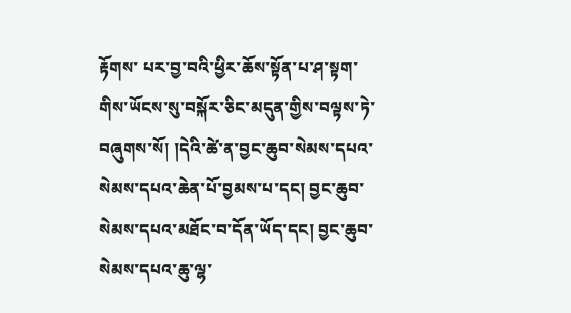རྟོགས་ པར་བྱ་བའི་ཕྱིར་ཆོས་སྟོན་པ་ཤ་སྟག་གིས་ཡོངས་སུ་བསྐོར་ཅིང་མདུན་གྱིས་བལྟས་ཏེ་བཞུགས་སོ། །དེའི་ཚེ་ན་བྱང་ཆུབ་སེམས་དཔའ་སེམས་དཔའ་ཆེན་པོ་བྱམས་པ་དང། བྱང་ཆུབ་ སེམས་དཔའ་མཐོང་བ་དོན་ཡོད་དང། བྱང་ཆུབ་སེམས་དཔའ་ཆུ་ལྷ་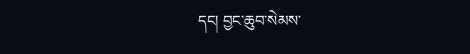དང། བྱང་ཆུབ་སེམས་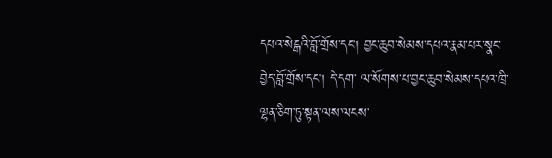དཔའ་སེངྒའི་བློ་གྲོས་དང། བྱང་ཆུབ་སེམས་དཔའ་རྣམ་པར་སྣང་བྱེད་བློ་གྲོས་དང། དེ་དག་ ལ་སོགས་པ་བྱང་ཆུབ་སེམས་དཔའ་ཁྲི་ལྷན་ཅིག་ཏུ་སྟན་ལས་ལངས་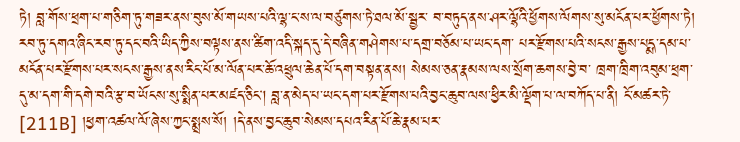ཏེ། བླ་གོས་ཕྲག་པ་གཅིག་ཏུ་གཟར་ནས་བུས་མོ་གཡས་པའི་ལྷ་ང་ས་ལ་བཙུགས་ཏེ་ཐལ་མོ་སྦྱར་ བ་བཏུད་ནས་ཤར་ལྷོའི་ཕྱོགས་ལོགས་སུ་མངོན་པར་ཕྱོགས་ཏེ། རབ་ཏུ་དགའ་ཞིང་རབ་ཏུ་དང་བའི་ཡིད་ཀྱིས་བལྟས་ནས་ཚིག་འདི་སྐད་དུ་དེ་བཞིན་གཤེགས་པ་དགྲ་བཅོམ་པ་ཡང་དག་ པར་རྫོགས་པའི་སངས་རྒྱས་པདྨ་དམ་པ་མངོན་པར་རྫོགས་པར་སངས་རྒྱས་ནས་རིང་པོ་མ་ལོན་པར་ཆོ་འཕྲུལ་ཆེན་པོ་དག་བསྟན་ནས། སེམས་ཅན་རྣམས་ལས་སྲོག་ཆགས་བྱེ་བ་ ཁྲག་ཁྲིག་འབུམ་ཕྲག་དུ་མ་དག་གི་དགེ་བའི་རྩ་བ་ཡོངས་སུ་སྨིན་པར་མཛད་ཅིང། བླ་ན་མེད་པ་ཡང་དག་པར་རྫོགས་པའི་བྱང་ཆུབ་ལས་ཕྱིར་མི་ལྡོག་པ་ལ་བཀོད་པ་ནི། ངོ་མཚར་ཏེ་ [211B] །ཕྱག་འཚལ་ལོ་ཞེས་ཀྱང་སྨྲས་སོ། །དེ་ནས་བྱང་ཆུབ་སེམས་དཔའ་རིན་པོ་ཆེ་རྣམ་པར་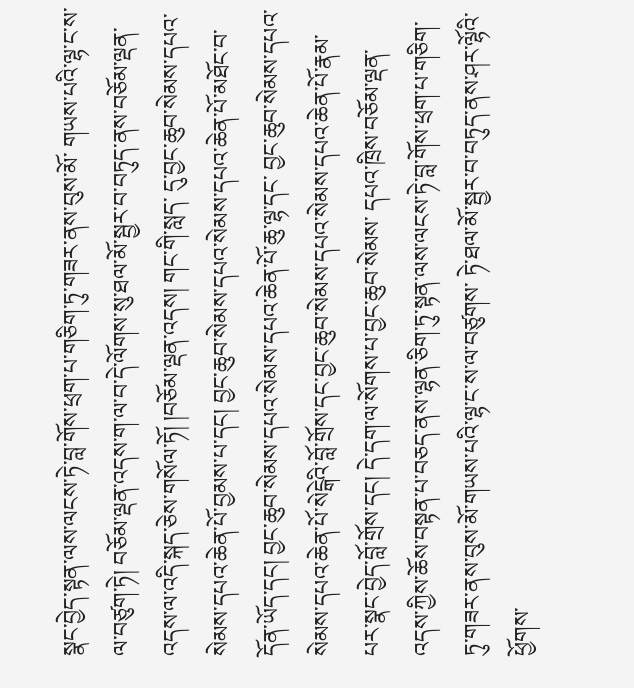སྣང་བྱེད་སྟན་ལས་ལངས་ཏེ་བླ་གོས་ཕྲག་པ་གཅིག་ཏུ་གཟར་ནས་བུས་མོ་ གཡས་པའི་ལྷ་ང་ས་ལ་བཙུག་ཏེ། བཅོམ་ལྡན་འདས་ག་ལ་བ་དེ་ལོགས་སུ་ཐལ་མོ་སྦྱར་བ་བཏུད་ནས་བཅོམ་ལྡན་འདས་ལ་འདི་སྐད་ཅེས་གསོལ་ཏོ། །བཅོམ་ལྡན་འདས། གང་གི་སླད་ དུ་བྱང་ཆུབ་སེམས་དཔའ་སེམས་དཔའ་ཆེན་པོ་བྱམས་པ་དང། བྱང་ཆུབ་སེམས་དཔའ་སེམས་དཔའ་ཆེན་པོ་མཐོང་བ་དོན་ཡོད་དང། བྱང་ཆུབ་སེམས་དཔའ་སེམས་དཔའ་ཆེན་པོ་ཆུ་ལྷ་དང་ བྱང་ཆུབ་སེམས་དཔའ་སེམས་དཔའ་ཆེན་པོ་སེངྒེའི་བློ་གྲོས་དང་བྱང་ཆུབ་སེམས་དཔའ་སེམས་དཔའ་ཆེན་པོ་རྣམ་པར་སྣང་བྱེད་བློ་གྲོས་དང། དེ་དག་ལ་སོགས་པ་བྱང་ཆུབ་སེམས་ དཔའ་ཁྲིས་བཅོམ་ལྡན་འདས་ཀྱིས་ཆོས་བསྟན་པ་བཅད་ནས་ལྷན་ཅིག་ཏུ་སྟན་ལས་ལངས་ཏེ་བླ་གོས་ཕྲག་པ་གཅིག་ཏུ་གཟར་ནས་བུས་མོ་གཡས་པའི་ལྷ་ང་ས་ལ་བཙུགས་ ཏེ་ཐལ་མོ་སྦྱར་བ་བཏུད་ནས་ཤར་ལྷོའི་ཕྱོགས་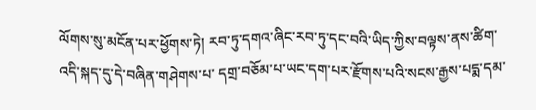ལོགས་སུ་མངོན་པར་ཕྱོགས་ཏེ། རབ་ཏུ་དགའ་ཞིང་རབ་ཏུ་དང་བའི་ཡིད་ཀྱིས་བལྟས་ནས་ཚིག་འདི་སྐད་དུ་དེ་བཞིན་གཤེགས་པ་ དགྲ་བཅོམ་པ་ཡང་དག་པར་རྫོགས་པའི་སངས་རྒྱས་པདྨ་དམ་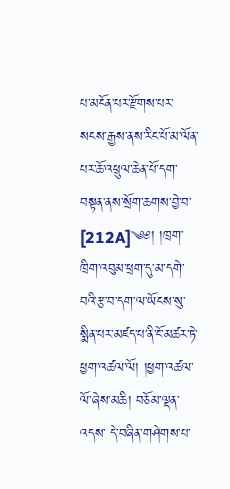པ་མངོན་པར་རྫོགས་པར་སངས་རྒྱས་ནས་རིང་པོ་མ་ལོན་པར་ཆོ་འཕྲུལ་ཆེན་པོ་དག་བསྟན་ནས་སྲོག་ཆགས་བྱེ་བ་ [212A]༄༅། །ཁྲག་ཁྲིག་འབུམ་ཕྲག་དུ་མ་དགེ་བའི་རྩ་བ་དག་ལ་ཡོངས་སུ་སྨིན་པར་མཛད་པ་ནི་ངོ་མཚར་ཏེ་ཕྱག་འཚལ་ལོ། །ཕྱག་འཚལ་ལོ་ཞེས་མཆི། བཅོམ་ལྡན་འདས་ དེ་བཞིན་གཤེགས་པ་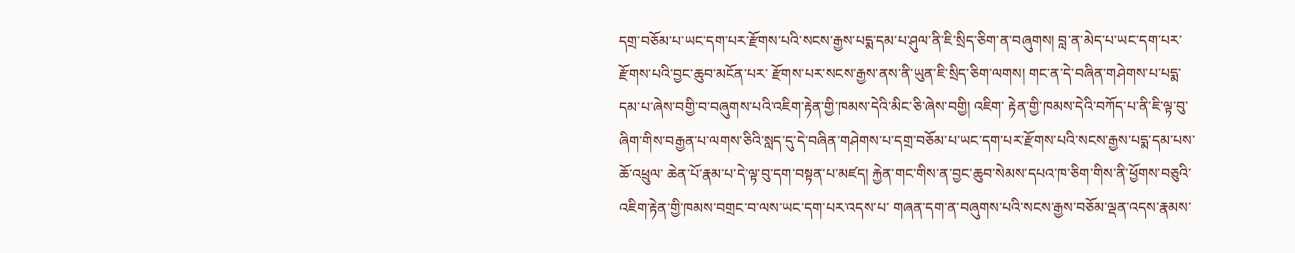དགྲ་བཅོམ་པ་ཡང་དག་པར་རྫོགས་པའི་སངས་རྒྱས་པདྨ་དམ་པ་ཤུལ་ནི་ཇི་སྲིད་ཅིག་ན་བཞུགས། བླ་ན་མེད་པ་ཡང་དག་པར་རྫོགས་པའི་བྱང་ཆུབ་མངོན་པར་ རྫོགས་པར་སངས་རྒྱས་ནས་ནི་ཡུན་ཇི་སྲིད་ཅིག་ལགས། གང་ན་དེ་བཞིན་གཤེགས་པ་པདྨ་དམ་པ་ཞེས་བགྱི་བ་བཞུགས་པའི་འཇིག་རྟེན་གྱི་ཁམས་དེའི་མིང་ཅི་ཞེས་བགྱི། འཇིག་ རྟེན་གྱི་ཁམས་དེའི་བཀོད་པ་ནི་ཇི་ལྟ་བུ་ཞིག་གིས་བརྒྱན་པ་ལགས་ཅིའི་སླད་དུ་དེ་བཞིན་གཤེགས་པ་དགྲ་བཅོམ་པ་ཡང་དག་པར་རྫོགས་པའི་སངས་རྒྱས་པདྨ་དམ་པས་ཆོ་འཕྲུལ་ ཆེན་པོ་རྣམ་པ་དེ་ལྟ་བུ་དག་བསྟན་པ་མཛད། རྐྱེན་གང་གིས་ན་བྱང་ཆུབ་སེམས་དཔའ་ཁ་ཅིག་གིས་ནི་ཕྱོགས་བཅུའི་འཇིག་རྟེན་གྱི་ཁམས་བགྲང་བ་ལས་ཡང་དག་པར་འདས་པ་ གཞན་དག་ན་བཞུགས་པའི་སངས་རྒྱས་བཅོམ་ལྡན་འདས་རྣམས་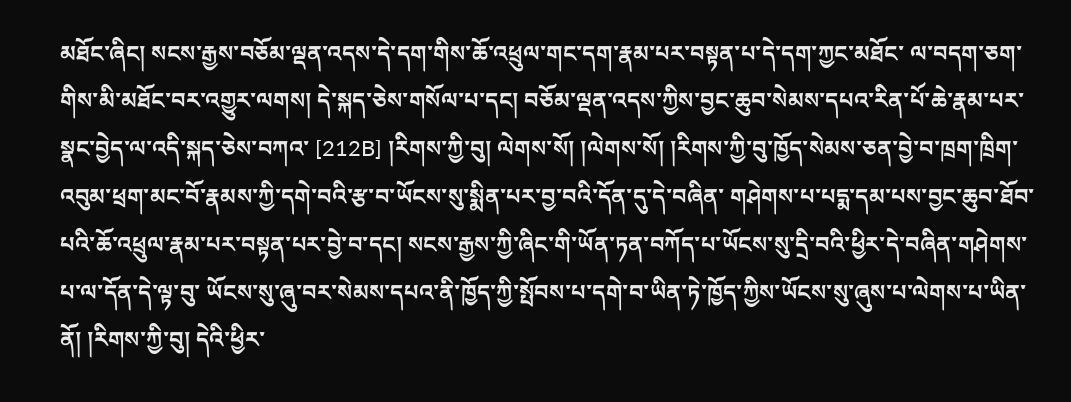མཐོང་ཞིང། སངས་རྒྱས་བཅོམ་ལྡན་འདས་དེ་དག་གིས་ཆོ་འཕྲུལ་གང་དག་རྣམ་པར་བསྟན་པ་དེ་དག་ཀྱང་མཐོང་ ལ་བདག་ཅག་གིས་མི་མཐོང་བར་འགྱུར་ལགས། དེ་སྐད་ཅེས་གསོལ་པ་དང། བཅོམ་ལྡན་འདས་ཀྱིས་བྱང་ཆུབ་སེམས་དཔའ་རིན་པོ་ཆེ་རྣམ་པར་སྣང་བྱེད་ལ་འདི་སྐད་ཅེས་བཀའ་ [212B] །རིགས་ཀྱི་བུ། ལེགས་སོ། །ལེགས་སོ། །རིགས་ཀྱི་བུ་ཁྱོད་སེམས་ཅན་བྱེ་བ་ཁྲག་ཁྲིག་འབུམ་ཕྲག་མང་བོ་རྣམས་ཀྱི་དགེ་བའི་རྩ་བ་ཡོངས་སུ་སྨིན་པར་བྱ་བའི་དོན་དུ་དེ་བཞིན་ གཤེགས་པ་པདྨ་དམ་པས་བྱང་ཆུབ་ཐོབ་པའི་ཆོ་འཕྲུལ་རྣམ་པར་བསྟན་པར་བྱེ་བ་དང། སངས་རྒྱས་ཀྱི་ཞིང་གི་ཡོན་ཏན་བཀོད་པ་ཡོངས་སུ་དྲི་བའི་ཕྱིར་དེ་བཞིན་གཤེགས་པ་ལ་དོན་དེ་ལྟ་བུ་ ཡོངས་སུ་ཞུ་བར་སེམས་དཔའ་ནི་ཁྱོད་ཀྱི་སྤོབས་པ་དགེ་བ་ཡིན་ཏེ་ཁྱོད་ཀྱིས་ཡོངས་སུ་ཞུས་པ་ལེགས་པ་ཡིན་ནོ། །རིགས་ཀྱི་བུ། དེའི་ཕྱིར་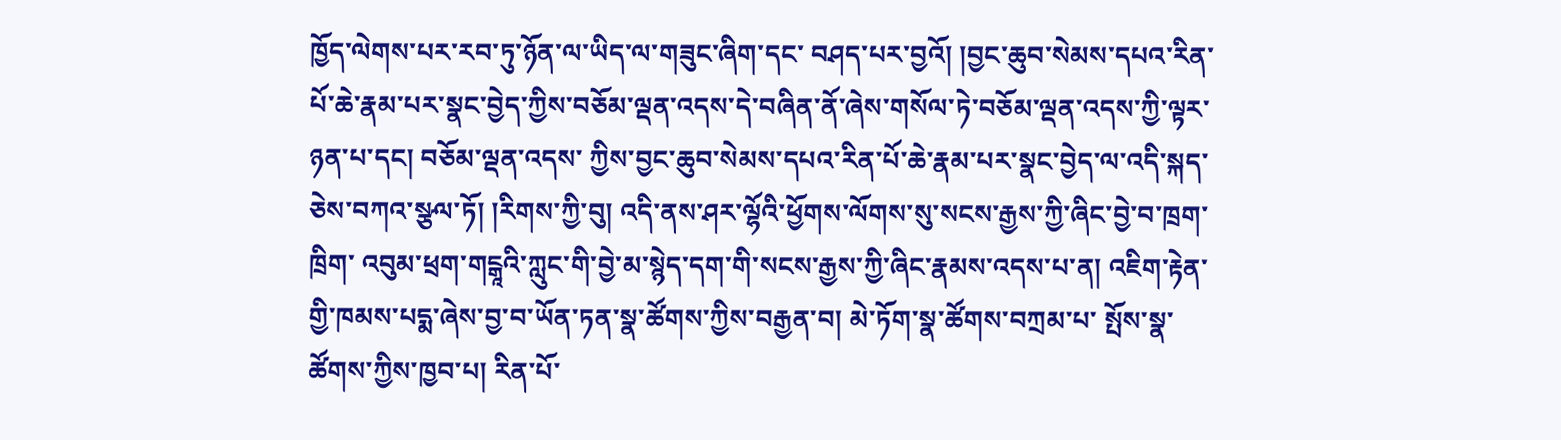ཁྱོད་ལེགས་པར་རབ་ཏུ་ཉོན་ལ་ཡིད་ལ་གཟུང་ཞིག་དང་ བཤད་པར་བྱའོ། །བྱང་ཆུབ་སེམས་དཔའ་རིན་པོ་ཆེ་རྣམ་པར་སྣང་བྱེད་ཀྱིས་བཅོམ་ལྡན་འདས་དེ་བཞིན་ནོ་ཞེས་གསོལ་ཏེ་བཅོམ་ལྡན་འདས་ཀྱི་ལྟར་ཉན་པ་དང། བཅོམ་ལྡན་འདས་ ཀྱིས་བྱང་ཆུབ་སེམས་དཔའ་རིན་པོ་ཆེ་རྣམ་པར་སྣང་བྱེད་ལ་འདི་སྐད་ཅེས་བཀའ་སྩལ་ཏོ། །རིགས་ཀྱི་བུ། འདི་ནས་ཤར་ལྷོའི་ཕྱོགས་ལོགས་སུ་སངས་རྒྱས་ཀྱི་ཞིང་བྱེ་བ་ཁྲག་ཁྲིག་ འབུམ་ཕྲག་གངྒཱའི་ཀླུང་གི་བྱེ་མ་སྙེད་དག་གི་སངས་རྒྱས་ཀྱི་ཞིང་རྣམས་འདས་པ་ན། འཇིག་རྟེན་གྱི་ཁམས་པདྨ་ཞེས་བྱ་བ་ཡོན་ཏན་སྣ་ཚོགས་ཀྱིས་བརྒྱན་བ། མེ་ཏོག་སྣ་ཚོགས་བཀྲམ་པ་ སྤོས་སྣ་ཚོགས་ཀྱིས་ཁྱབ་པ། རིན་པོ་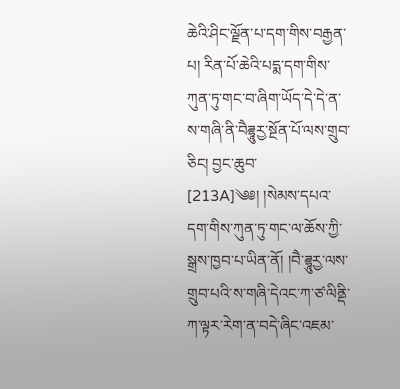ཆེའི་ཤིང་ལྗོན་པ་དག་གིས་བརྒྱན་པ། རིན་པོ་ཆེའི་པདྨ་དག་གིས་ཀུན་ཏུ་གང་བ་ཞིག་ཡོད་དེ་དེ་ན་ས་གཞི་ནི་བཻཌྷཱུརྱ་སྔོན་པོ་ལས་གྲུབ་ཅིང། བྱང་ཆུབ་ [213A]༄༅། །སེམས་དཔའ་དག་གིས་ཀུན་ཏུ་གང་ལ་ཆོས་ཀྱི་སྒྲས་ཁྱབ་པ་ཡིན་ནོ། །བཻ་ཌྷཱུརྱ་ལས་གྲུབ་པའི་ས་གཞི་དེའང་ཀ་ཙ་ལིནྡི་ཀ་ལྟར་རེག་ན་བདེ་ཞིང་འཇམ་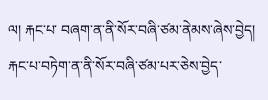ལ། རྐང་པ་ བཞག་ན་ནི་སོར་བཞི་ཙམ་ནེམས་ཞེས་བྱེད། རྐང་པ་བཏེག་ན་ནི་སོར་བཞི་ཙམ་པར་ཅེས་བྱེད་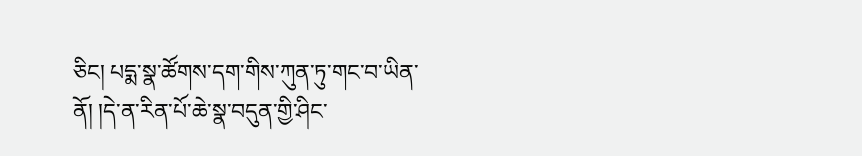ཅིང། པདྨ་སྣ་ཚོགས་དག་གིས་ཀུན་ཏུ་གང་བ་ཡིན་ནོ། །དེ་ན་རིན་པོ་ཆེ་སྣ་བདུན་གྱི་ཤིང་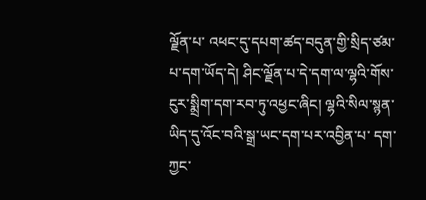ལྗོན་པ་ འཕང་དུ་དཔག་ཚད་བདུན་གྱི་སྲིད་ཙམ་པ་དག་ཡོད་དེ། ཤིང་ལྗོན་པ་དེ་དག་ལ་ལྷའི་གོས་ངུར་སྨྲིག་དག་རབ་ཏུ་འཕྱང་ཞིང། ལྷའི་སིལ་སྙན་ཡིད་དུ་འོང་བའི་སྒྲ་ཡང་དག་པར་འབྱིན་པ་ དག་ཀྱང་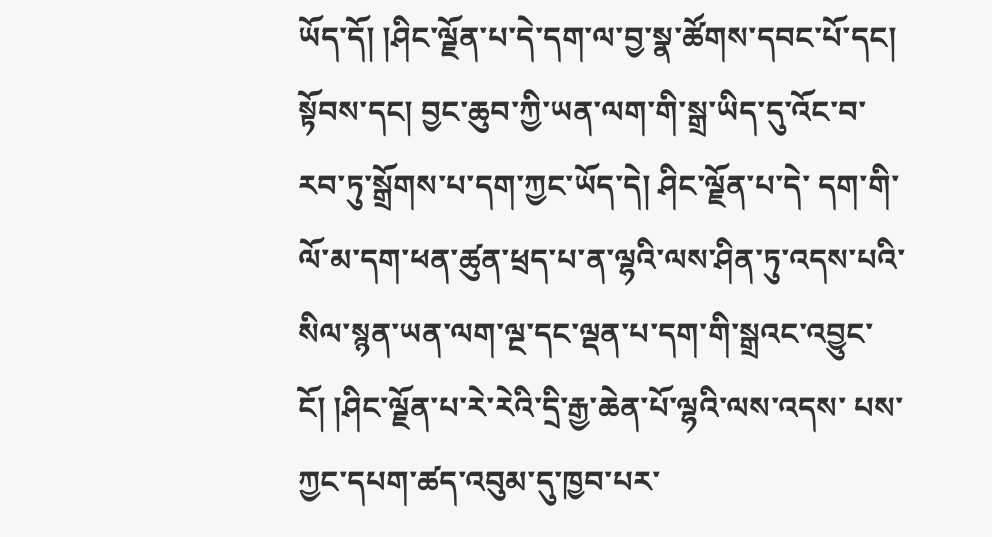ཡོད་དོ། །ཤིང་ལྗོན་པ་དེ་དག་ལ་བྱ་སྣ་ཚོགས་དབང་པོ་དང། སྟོབས་དང། བྱང་ཆུབ་ཀྱི་ཡན་ལག་གི་སྒྲ་ཡིད་དུ་འོང་བ་རབ་ཏུ་སྒྲོགས་པ་དག་ཀྱང་ཡོད་དེ། ཤིང་ལྗོན་པ་དེ་ དག་གི་ལོ་མ་དག་ཕན་ཚུན་ཕྲད་པ་ན་ལྷའི་ལས་ཤིན་ཏུ་འདས་པའི་སིལ་སྙན་ཡན་ལག་ལྔ་དང་ལྡན་པ་དག་གི་སྒྲའང་འབྱུང་ངོ། །ཤིང་ལྗོན་པ་རེ་རེའི་དྲི་རྒྱ་ཆེན་པོ་ལྷའི་ལས་འདས་ པས་ཀྱང་དཔག་ཚད་འབུམ་དུ་ཁྱབ་པར་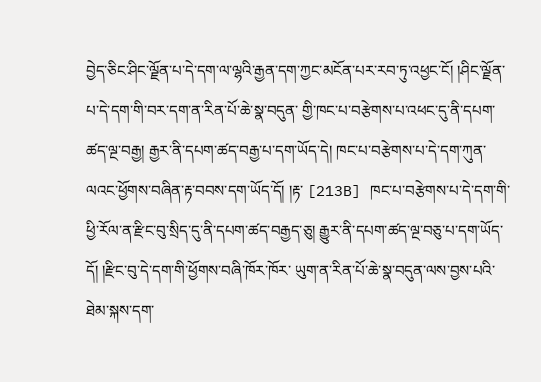བྱེད་ཅིང་ཤིང་ལྗོན་པ་དེ་དག་ལ་ལྷའི་རྒྱན་དག་ཀྱང་མངོན་པར་རབ་ཏུ་འཕྱང་ངོ། །ཤིང་ལྗོན་པ་དེ་དག་གི་བར་དག་ན་རིན་པོ་ཆེ་སྣ་བདུན་ གྱི་ཁང་པ་བརྩེགས་པ་འཕང་དུ་ནི་དཔག་ཚད་ལྔ་བརྒྱ། རྒྱར་ནི་དཔག་ཚད་བརྒྱ་པ་དག་ཡོད་དེ། ཁང་པ་བརྩེགས་པ་དེ་དག་ཀུན་ལའང་ཕྱོགས་བཞིན་རྟ་བབས་དག་ཡོད་དོ། །རྟ་ [213B] ཁང་པ་བརྩེགས་པ་དེ་དག་གི་ཕྱི་རོལ་ན་རྫིང་བུ་སྲིད་དུ་ནི་དཔག་ཚད་བརྒྱད་ཅུ། རྒྱུར་ནི་དཔག་ཚད་ལྔ་བཅུ་པ་དག་ཡོད་དོ། །རྫིང་བུ་དེ་དག་གི་ཕྱོགས་བཞི་ཁོར་ཁོར་ ཡུག་ན་རིན་པོ་ཆེ་སྣ་བདུན་ལས་བྱས་པའི་ཐེམ་སྐས་དག་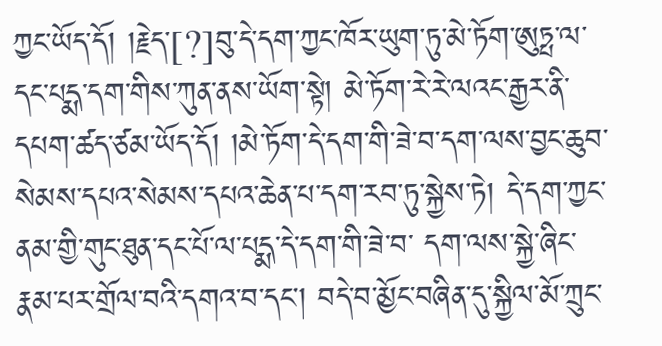ཀྱང་ཡོད་དོ། །རྗེད་[?]བུ་དེ་དག་ཀྱང་ཁོར་ཡུག་ཏུ་མེ་ཏོག་ཨུཏྤ་ལ་དང་པདྨ་དག་གིས་ཀུན་ནས་ཡོག་སྟེ། མེ་ཏོག་རེ་རེ་ལའང་རྒྱར་ནི་ དཔག་ཚད་ཙམ་ཡོད་དོ། །མེ་ཏོག་དེ་དག་གི་ཟེ་བ་དག་ལས་བྱང་ཆུབ་སེམས་དཔའ་སེམས་དཔའ་ཆེན་པ་དག་རབ་ཏུ་སྐྱེས་ཏེ། དེ་དག་ཀྱང་ནམ་གྱི་གུང་ཐུན་དང་པོ་ལ་པདྨ་དེ་དག་གི་ཟེ་བ་ དག་ལས་སྐྱེ་ཞིང་རྣམ་པར་གྲོལ་བའི་དགའ་བ་དང། བདེ་བ་མྱོང་བཞིན་དུ་སྐྱིལ་མོ་ཀྲུང་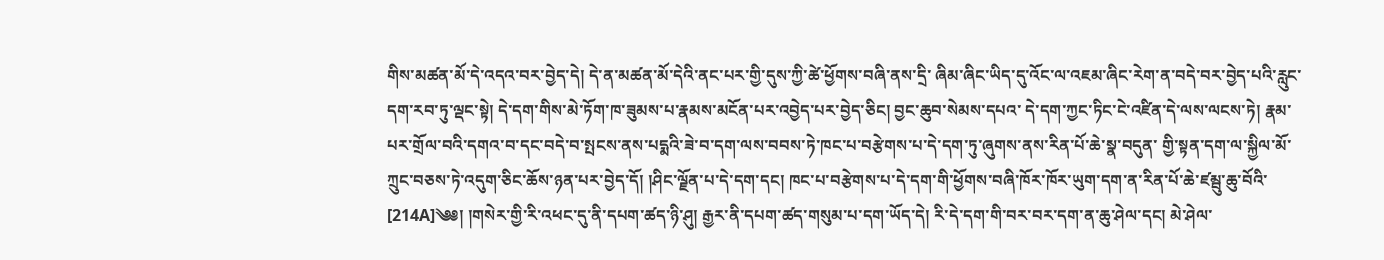གིས་མཚན་མོ་དེ་འདའ་བར་བྱེད་དེ། དེ་ན་མཚན་མོ་དེའི་ནང་པར་གྱི་དུས་ཀྱི་ཚེ་ཕྱོགས་བཞི་ནས་དྲི་ ཞིམ་ཞིང་ཡིད་དུ་འོང་ལ་འཇམ་ཞིང་རེག་ན་བདེ་བར་བྱེད་པའི་རླུང་དག་རབ་ཏུ་ལྡང་སྟེ། དེ་དག་གིས་མེ་ཏོག་ཁ་ཟུམས་པ་རྣམས་མངོན་པར་འབྱེད་པར་བྱེད་ཅིང། བྱང་ཆུབ་སེམས་དཔའ་ དེ་དག་ཀྱང་ཏིང་ངེ་འཛིན་དེ་ལས་ལངས་ཏེ། རྣམ་པར་གྲོལ་བའི་དགའ་བ་དང་བདེ་བ་སྤངས་ནས་པདྨའི་ཟེ་བ་དག་ལས་བབས་ཏེ་ཁང་པ་བརྩེགས་པ་དེ་དག་ཏུ་ཞུགས་ནས་རིན་པོ་ཆེ་སྣ་བདུན་ གྱི་སྟན་དག་ལ་སྐྱིལ་མོ་ཀྲུང་བཅས་ཏེ་འདུག་ཅིང་ཆོས་ཉན་པར་བྱེད་དོ། །ཤིང་ལྗོན་པ་དེ་དག་དང། ཁང་པ་བརྩེགས་པ་དེ་དག་གི་ཕྱོགས་བཞི་ཁོར་ཁོར་ཡུག་དག་ན་རིན་པོ་ཆེ་ཛམྦུ་ཆུ་བོའི་ [214A]༄༅། །གསེར་གྱི་རི་འཕང་དུ་ནི་དཔག་ཚད་ཉི་ཤུ། རྒྱར་ནི་དཔག་ཚད་གསུམ་པ་དག་ཡོད་དེ། རི་དེ་དག་གི་བར་བར་དག་ན་ཆུ་ཤེལ་དང། མེ་ཤེལ་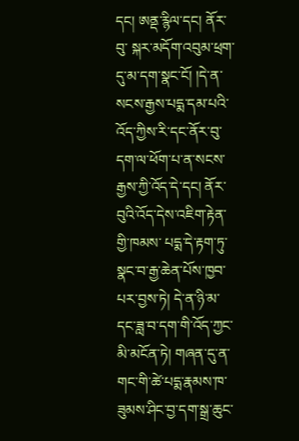དང། ཨནྡ་རྙིལ་དང། ནོར་བུ་ སྐར་མདོག་འབུམ་ཕྲག་དུ་མ་དག་སྣང་ངོ། །དེ་ན་སངས་རྒྱས་པདྨ་དམ་པའི་འོད་ཀྱིས་རི་དང་ནོར་བུ་དག་ལ་ཕོག་པ་ན་སངས་རྒྱས་ཀྱི་འོད་དེ་དང། ནོར་བུའི་འོད་དེས་འཇིག་རྟེན་གྱི་ཁམས་ པདྨ་དེ་རྟག་ཏུ་སྣང་བ་རྒྱ་ཆེན་པོས་ཁྱབ་པར་བྱས་ཏེ། དེ་ན་ཉི་མ་དང་ཟླ་བ་དག་གི་འོད་ཀྱང་མི་མངོན་ཏེ། གཞན་དུ་ན་གང་གི་ཚེ་པདྨ་རྣམས་ཁ་ཟུམས་ཤིང་བྱ་དག་སྒྲ་ཆུང་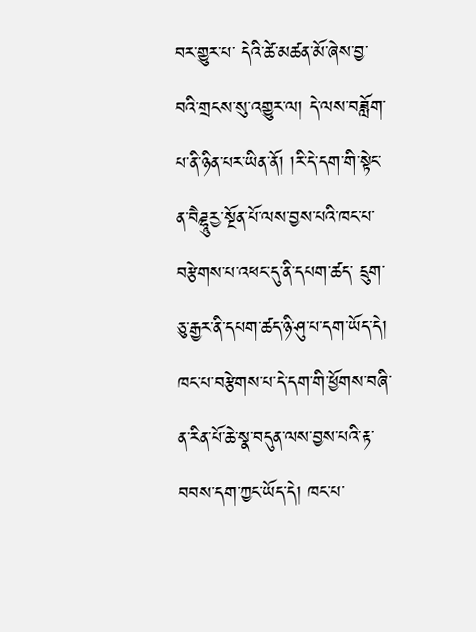བར་གྱུར་པ་ དེའི་ཚེ་མཚན་མོ་ཞེས་བྱ་བའི་གྲངས་སུ་འགྱུར་ལ། དེ་ལས་བཟློག་པ་ནི་ཉིན་པར་ཡིན་ནོ། །རི་དེ་དག་གི་སྟེང་ན་བཻཌྷཱུརྱ་སྔོན་པོ་ལས་བྱས་པའི་ཁང་པ་བརྩེགས་པ་འཕང་དུ་ནི་དཔག་ཚད་ དྲུག་ཅུ་རྒྱར་ནི་དཔག་ཚད་ཉི་ཤུ་པ་དག་ཡོད་དེ། ཁང་པ་བརྩེགས་པ་དེ་དག་གི་ཕྱོགས་བཞི་ན་རིན་པོ་ཆེ་སྣ་བདུན་ལས་བྱས་པའི་རྟ་བབས་དག་ཀྱང་ཡོད་དེ། ཁང་པ་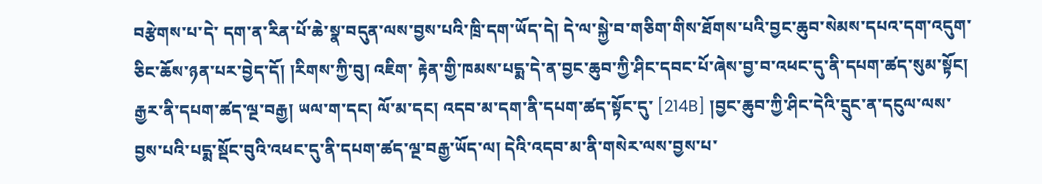བརྩེགས་པ་དེ་ དག་ན་རིན་པོ་ཆེ་སྣ་བདུན་ལས་བྱས་པའི་ཁྲི་དག་ཡོད་དེ། དེ་ལ་སྐྱེ་བ་གཅིག་གིས་ཐོགས་པའི་བྱང་ཆུབ་སེམས་དཔའ་དག་འདུག་ཅིང་ཆོས་ཉན་པར་བྱེད་དོ། །རིགས་ཀྱི་བུ། འཇིག་ རྟེན་གྱི་ཁམས་པདྨ་དེ་ན་བྱང་ཆུབ་ཀྱི་ཤིང་དབང་པོ་ཞེས་བྱ་བ་འཕང་དུ་ནི་དཔག་ཚད་སུམ་སྟོང། རྒྱར་ནི་དཔག་ཚད་ལྔ་བརྒྱ། ཡལ་ག་དང། ལོ་མ་དང། འདབ་མ་དག་ནི་དཔག་ཚད་སྟོང་དུ་ [214B] །བྱང་ཆུབ་ཀྱི་ཤིང་དེའི་དྲུང་ན་དངུལ་ལས་བྱས་པའི་པདྨ་སྡོང་བུའི་འཕང་དུ་ནི་དཔག་ཚད་ལྔ་བརྒྱ་ཡོད་ལ། དེའི་འདབ་མ་ནི་གསེར་ལས་བྱས་པ་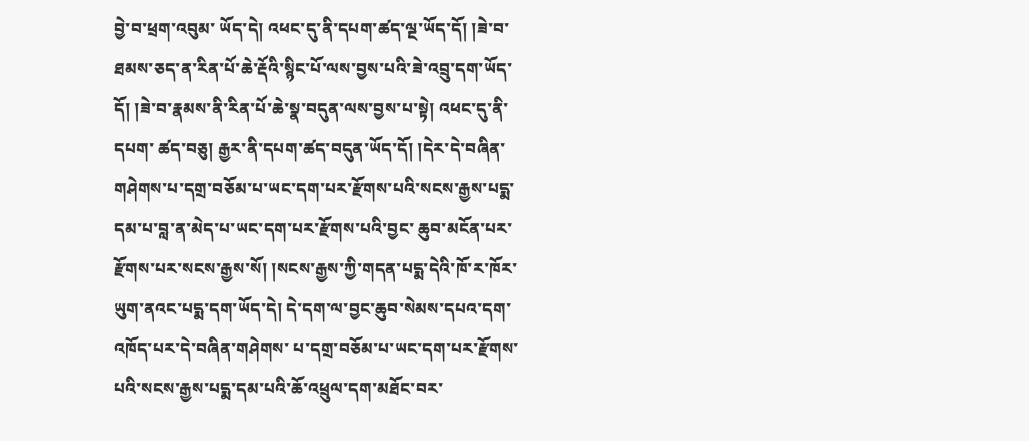བྱེ་བ་ཕྲག་འབུམ་ ཡོད་དེ། འཕང་དུ་ནི་དཔག་ཚད་ལྔ་ཡོད་དོ། །ཟེ་བ་ཐམས་ཅད་ན་རིན་པོ་ཆེ་རྡོའི་སྙིང་པོ་ལས་བྱས་པའི་ཟེ་འབྲུ་དག་ཡོད་དོ། །ཟེ་བ་རྣམས་ནི་རིན་པོ་ཆེ་སྣ་བདུན་ལས་བྱས་པ་སྟེ། འཕང་དུ་ནི་དཔག་ ཚད་བཅུ། རྒྱར་ནི་དཔག་ཚད་བདུན་ཡོད་དོ། །དེར་དེ་བཞིན་གཤེགས་པ་དགྲ་བཅོམ་པ་ཡང་དག་པར་རྫོགས་པའི་སངས་རྒྱས་པདྨ་དམ་པ་བླ་ན་མེད་པ་ཡང་དག་པར་རྫོགས་པའི་བྱང་ ཆུབ་མངོན་པར་རྫོགས་པར་སངས་རྒྱས་སོ། །སངས་རྒྱས་ཀྱི་གདན་པདྨ་དེའི་ཁོ་ར་ཁོར་ཡུག་ནའང་པདྨ་དག་ཡོད་དེ། དེ་དག་ལ་བྱང་ཆུབ་སེམས་དཔའ་དག་འཁོད་པར་དེ་བཞིན་གཤེགས་ པ་དགྲ་བཅོམ་པ་ཡང་དག་པར་རྫོགས་པའི་སངས་རྒྱས་པདྨ་དམ་པའི་ཆོ་འཕྲུལ་དག་མཐོང་བར་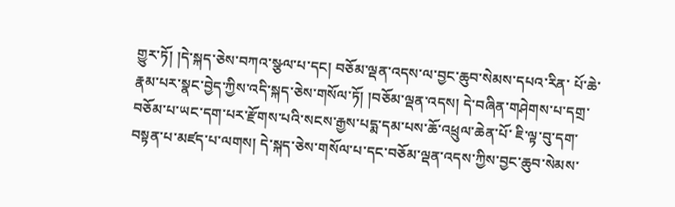གྱུར་ཏོ། །དེ་སྐད་ཅེས་བཀའ་སྩལ་པ་དང། བཅོམ་ལྡན་འདས་ལ་བྱང་ཆུབ་སེམས་དཔའ་རིན་ པོ་ཆེ་རྣམ་པར་སྣང་བྱེད་ཀྱིས་འདི་སྐད་ཅེས་གསོལ་ཏོ། །བཅོམ་ལྡན་འདས། དེ་བཞིན་གཤེགས་པ་དགྲ་བཅོམ་པ་ཡང་དག་པར་རྫོགས་པའི་སངས་རྒྱས་པདྨ་དམ་པས་ཆོ་འཕྲུལ་ཆེན་པོ་ ཇི་ལྟ་བུ་དག་བསྟན་པ་མཛད་པ་ལགས། དེ་སྐད་ཅེས་གསོལ་པ་དང་བཅོམ་ལྡན་འདས་ཀྱིས་བྱང་ཆུབ་སེམས་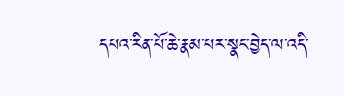དཔའ་རིན་པོ་ཆེ་རྣམ་པར་སྣང་བྱེད་ལ་འདི་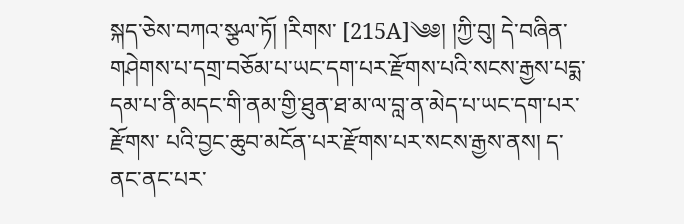སྐད་ཅེས་བཀའ་སྩལ་ཏོ། །རིགས་ [215A]༄༅། །ཀྱི་བུ། དེ་བཞིན་གཤེགས་པ་དགྲ་བཅོམ་པ་ཡང་དག་པར་རྫོགས་པའི་སངས་རྒྱས་པདྨ་དམ་པ་ནི་མདང་གི་ནམ་གྱི་ཐུན་ཐ་མ་ལ་བླ་ན་མེད་པ་ཡང་དག་པར་རྫོགས་ པའི་བྱང་ཆུབ་མངོན་པར་རྫོགས་པར་སངས་རྒྱས་ནས། ད་ནང་ནང་པར་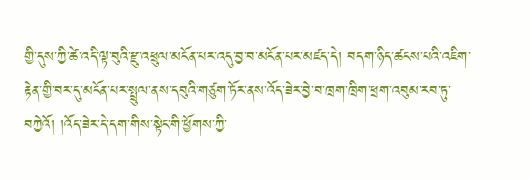གྱི་དུས་ཀྱི་ཚེ་འདི་ལྟ་བུའི་རྫུ་འཕྲུལ་མངོན་པར་འདུ་བྱ་བ་མངོན་པར་མཛད་དེ། བདག་ཉིད་ཚངས་པའི་འཇིག་ རྟེན་གྱི་བར་དུ་མངོན་པར་སྤྲུལ་ནས་དབུའི་གཙུག་ཏོར་ནས་འོད་ཟེར་བྱེ་བ་ཁྲག་ཁྲིག་ཕྲག་འབུམ་རབ་ཏུ་བཀྱེའོ། །འོད་ཟེར་དེ་དག་གིས་སྟེང་གི་ཕྱོགས་ཀྱི་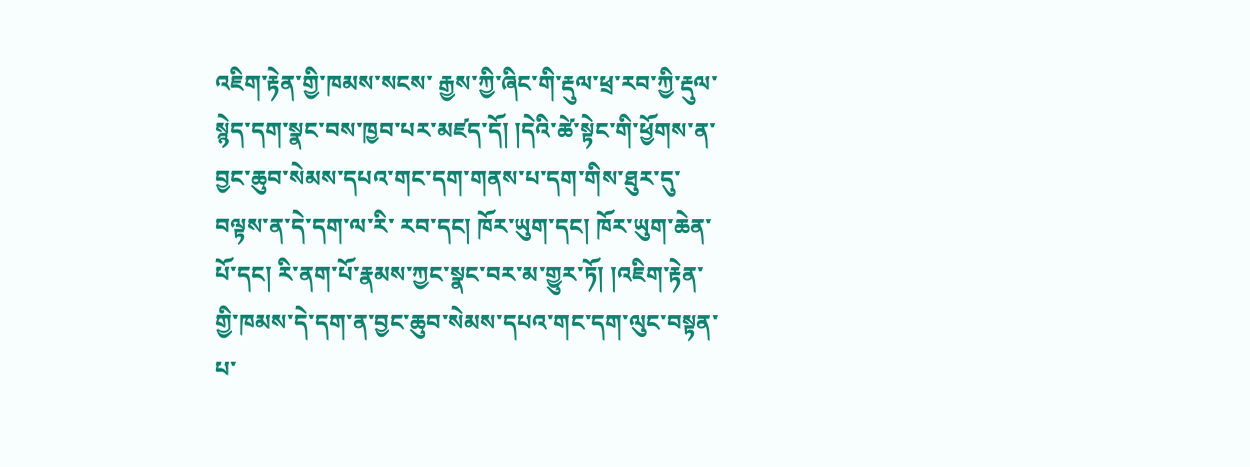འཇིག་རྟེན་གྱི་ཁམས་སངས་ རྒྱས་ཀྱི་ཞིང་གི་རྡུལ་ཕྲ་རབ་ཀྱི་རྡུལ་སྙེད་དག་སྣང་བས་ཁྱབ་པར་མཛད་དོ། །དེའི་ཚེ་སྟེང་གི་ཕྱོགས་ན་བྱང་ཆུབ་སེམས་དཔའ་གང་དག་གནས་པ་དག་གིས་ཐུར་དུ་བལྟས་ན་དེ་དག་ལ་རི་ རབ་དང། ཁོར་ཡུག་དང། ཁོར་ཡུག་ཆེན་པོ་དང། རི་ནག་པོ་རྣམས་ཀྱང་སྣང་བར་མ་གྱུར་ཏོ། །འཇིག་རྟེན་གྱི་ཁམས་དེ་དག་ན་བྱང་ཆུབ་སེམས་དཔའ་གང་དག་ལུང་བསྟན་པ་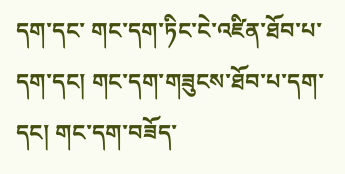དག་དང་ གང་དག་ཏིང་ངེ་འཛིན་ཐོབ་པ་དག་དང། གང་དག་གཟུངས་ཐོབ་པ་དག་དང། གང་དག་བཟོད་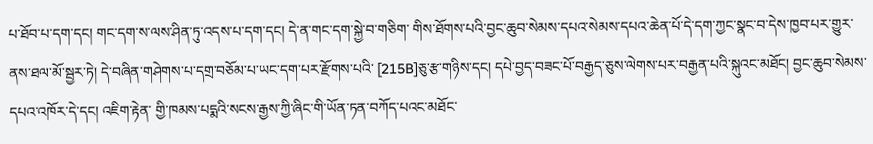པ་ཐོབ་པ་དག་དང། གང་དག་ས་ལས་ཤིན་ཏུ་འདས་པ་དག་དང། དེ་ན་གང་དག་སྐྱེ་བ་གཅིག་ གིས་ཐོགས་པའི་བྱང་ཆུབ་སེམས་དཔའ་སེམས་དཔའ་ཆེན་པོ་དེ་དག་ཀྱང་སྣང་བ་དེས་ཁྱབ་པར་གྱུར་ནས་ཐལ་མོ་སྦྱར་ཏེ། དེ་བཞིན་གཤེགས་པ་དགྲ་བཅོམ་པ་ཡང་དག་པར་རྫོགས་པའི་ [215B]ཅུ་རྩ་གཉིས་དང། དཔེ་བྱད་བཟང་པོ་བརྒྱད་ཅུས་ལེགས་པར་བརྒྱན་པའི་སྐུའང་མཐོང། བྱང་ཆུབ་སེམས་དཔའ་འཁོར་དེ་དང། འཇིག་རྟེན་ གྱི་ཁམས་པདྨའི་སངས་རྒྱས་ཀྱི་ཞིང་གི་ཡོན་ཏན་བཀོད་པའང་མཐོང་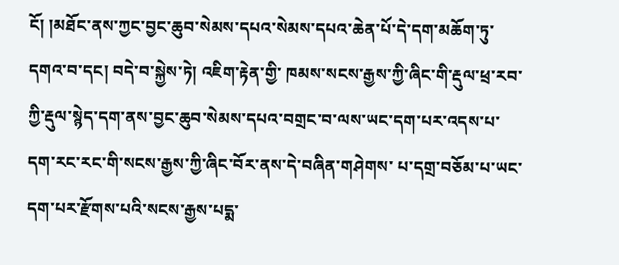ངོ། །མཐོང་ནས་ཀྱང་བྱང་ཆུབ་སེམས་དཔའ་སེམས་དཔའ་ཆེན་པོ་དེ་དག་མཆོག་ཏུ་དགའ་བ་དང། བདེ་བ་སྐྱེས་ཏེ། འཇིག་རྟེན་གྱི་ ཁམས་སངས་རྒྱས་ཀྱི་ཞིང་གི་རྡུལ་ཕྲ་རབ་ཀྱི་རྡུལ་སྙེད་དག་ནས་བྱང་ཆུབ་སེམས་དཔའ་བགྲང་བ་ལས་ཡང་དག་པར་འདས་པ་དག་རང་རང་གི་སངས་རྒྱས་ཀྱི་ཞིང་བོར་ནས་དེ་བཞིན་གཤེགས་ པ་དགྲ་བཅོམ་པ་ཡང་དག་པར་རྫོགས་པའི་སངས་རྒྱས་པདྨ་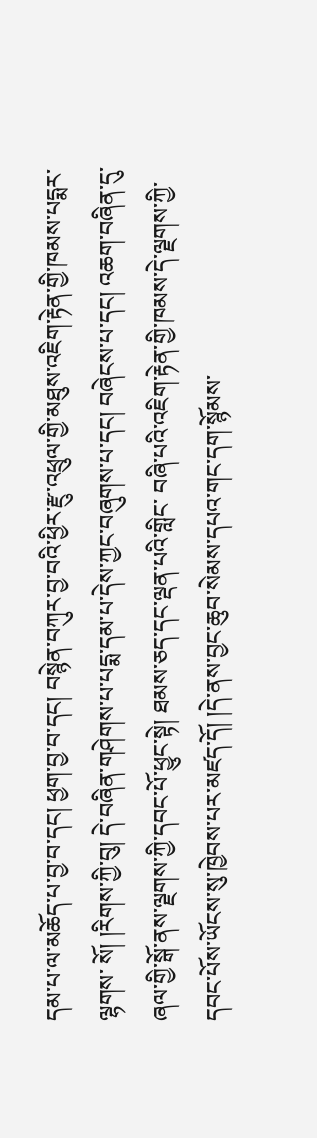དམ་པ་ལ་མཆོད་པ་བྱ་བ་དང། ཕྱག་བྱ་བ་དང། བསྙེན་བཀུར་བྱ་བའི་ཕྱིར་རྫུ་འཕྲུལ་གྱི་མཐུས་འཇིག་རྟེན་གྱི་ཁམས་པདྨར་ལྷགས་ སོ། །རིགས་ཀྱི་བུ། དེ་བཞིན་གཤེགས་པ་པདྨ་དམ་པ་དེས་ཀྱང་བཞུགས་པ་དང། བཞེངས་པ་དང། འཆག་བཞིན་དུ་ཞལ་གྱི་སྒོ་ནས་ལྗགས་ཀྱི་དབང་པོ་ཕྱུང་སྟེ། ཐམས་ཅད་དང་ལྡན་པའི་གླིང་ བཞི་པའི་འཇིག་རྟེན་གྱི་ཁམས་དེ་ལྗགས་ཀྱི་དབང་པོས་ཡོངས་སུ་ཁྱེབས་པར་མཛད་དོ། །དེ་ནས་བྱང་ཆུབ་སེམས་དཔའ་གང་དག་སྙོམས་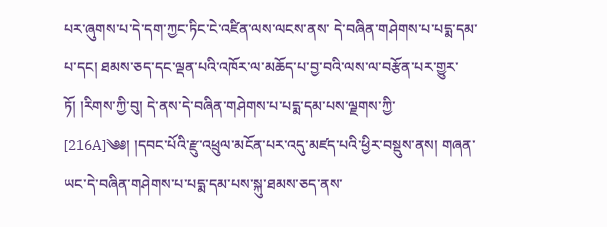པར་ཞུགས་པ་དེ་དག་ཀྱང་ཏིང་ངེ་འཛིན་ལས་ལངས་ནས་ དེ་བཞིན་གཤེགས་པ་པདྨ་དམ་པ་དང། ཐམས་ཅད་དང་ལྡན་པའི་འཁོར་ལ་མཆོད་པ་བྱ་བའི་ལས་ལ་བརྩོན་པར་གྱུར་ཏོ། །རིགས་ཀྱི་བུ། དེ་ནས་དེ་བཞིན་གཤེགས་པ་པདྨ་དམ་པས་ལྗགས་ཀྱི་ [216A]༄༅། །དབང་པོའི་རྫུ་འཕྲུལ་མངོན་པར་འདུ་མཛད་པའི་ཕྱིར་བསྡུས་ནས། གཞན་ཡང་དེ་བཞིན་གཤེགས་པ་པདྨ་དམ་པས་སྐུ་ཐམས་ཅད་ནས་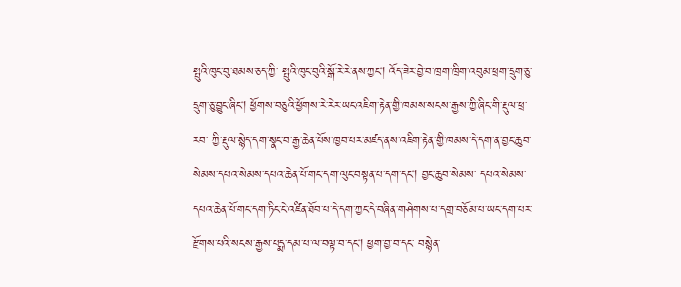སྤུའི་ཁུང་བུ་ཐམས་ཅད་ཀྱི་ སྤུའི་ཁུང་བུའི་སྒོ་རེ་རེ་ནས་ཀྱང། འོད་ཟེར་བྱེ་བ་ཁྲག་ཁྲིག་འབུམ་ཕྲག་དྲུག་ཅུ་དྲུག་ཅུ་བྱུང་ཞིང། ཕྱོགས་བཅུའི་ཕྱོགས་རེ་རེར་ཡང་འཇིག་རྟེན་གྱི་ཁམས་སངས་རྒྱས་ཀྱི་ཞིང་གི་རྡུལ་ཕྲ་རབ་ ཀྱི་རྡུལ་སྙེད་དག་སྣང་བ་རྒྱ་ཆེན་པོས་ཁྱབ་པར་མཛད་ནས་འཇིག་རྟེན་གྱི་ཁམས་དེ་དག་ན་བྱང་ཆུབ་སེམས་དཔའ་སེམས་དཔའ་ཆེན་པོ་གང་དག་ལུང་བསྟན་པ་དག་དང། བྱང་ཆུབ་སེམས་ དཔའ་སེམས་དཔའ་ཆེན་པོ་གང་དག་ཏིང་ངེ་འཛིན་ཐོབ་པ་དེ་དག་ཀྱང་དེ་བཞིན་གཤེགས་པ་དགྲ་བཅོམ་པ་ཡང་དག་པར་རྫོགས་པའི་སངས་རྒྱས་པདྨ་དམ་པ་ལ་བལྟ་བ་དང། ཕྱག་བྱ་བ་དང་ བསྙེན་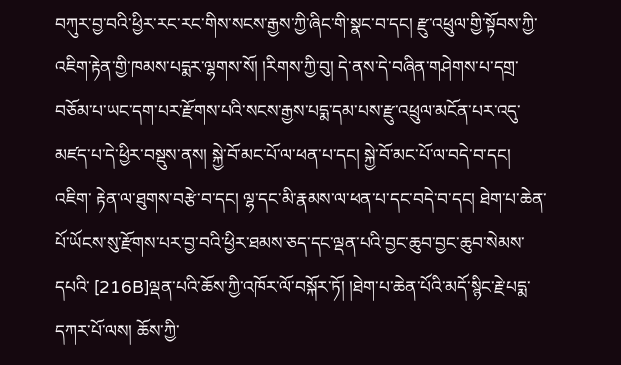བཀུར་བྱ་བའི་ཕྱིར་རང་རང་གིས་སངས་རྒྱས་ཀྱི་ཞིང་གི་སྣང་བ་དང། རྫུ་འཕྲུལ་གྱི་སྟོབས་ཀྱི་འཇིག་རྟེན་གྱི་ཁམས་པདྨར་ལྷགས་སོ། །རིགས་ཀྱི་བུ། དེ་ནས་དེ་བཞིན་གཤེགས་པ་དགྲ་ བཅོམ་པ་ཡང་དག་པར་རྫོགས་པའི་སངས་རྒྱས་པདྨ་དམ་པས་རྫུ་འཕྲུལ་མངོན་པར་འདུ་མཛད་པ་དེ་ཕྱིར་བསྡུས་ནས། སྐྱེ་བོ་མང་པོ་ལ་ཕན་པ་དང། སྐྱེ་བོ་མང་པོ་ལ་བདེ་བ་དང། འཇིག་ རྟེན་ལ་ཐུགས་བརྩེ་བ་དང། ལྷ་དང་མི་རྣམས་ལ་ཕན་པ་དང་བདེ་བ་དང། ཐེག་པ་ཆེན་པོ་ཡོངས་སུ་རྫོགས་པར་བྱ་བའི་ཕྱིར་ཐམས་ཅད་དང་ལྡན་པའི་བྱང་ཆུབ་བྱང་ཆུབ་སེམས་དཔའི་ [216B]ལྡན་པའི་ཆོས་ཀྱི་འཁོར་ལོ་བསྐོར་ཏོ། །ཐེག་པ་ཆེན་པོའི་མདོ་སྙིང་རྗེ་པདྨ་དཀར་པོ་ལས། ཆོས་ཀྱི་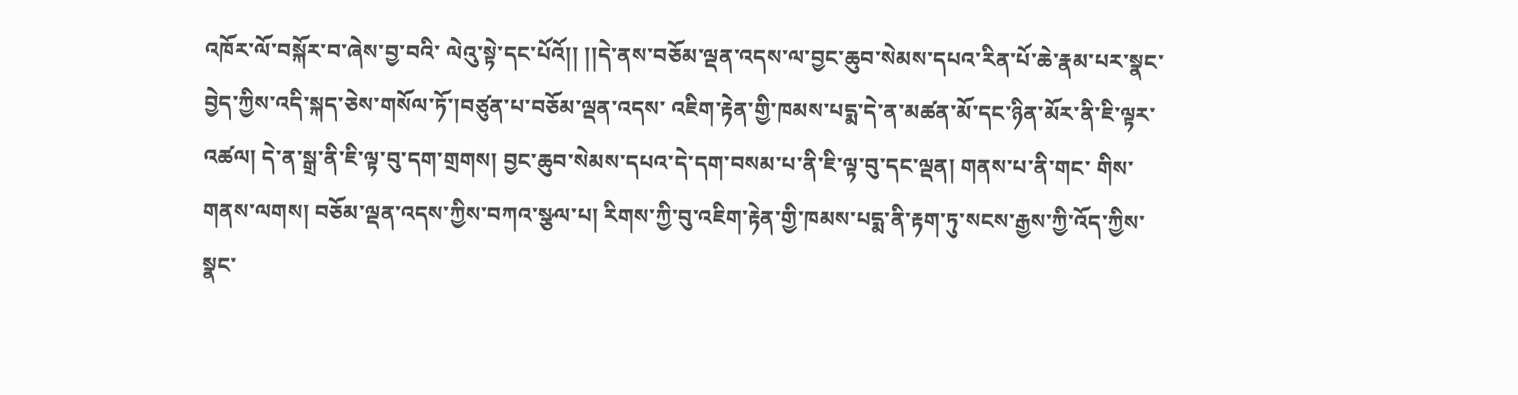འཁོར་ལོ་བསྐོར་བ་ཞེས་བྱ་བའི་ ལེའུ་སྟེ་དང་པོའོ།། །།དེ་ནས་བཅོམ་ལྡན་འདས་ལ་བྱང་ཆུབ་སེམས་དཔའ་རིན་པོ་ཆེ་རྣམ་པར་སྣང་བྱེད་ཀྱིས་འདི་སྐད་ཅེས་གསོལ་ཏོ་།བཙུན་པ་བཅོམ་ལྡན་འདས་ འཇིག་རྟེན་གྱི་ཁམས་པདྨ་དེ་ན་མཚན་མོ་དང་ཉིན་མོར་ནི་ཇི་ལྟར་འཚལ། དེ་ན་སྒྲ་ནི་ཇི་ལྟ་བུ་དག་གྲགས། བྱང་ཆུབ་སེམས་དཔའ་དེ་དག་བསམ་པ་ནི་ཇི་ལྟ་བུ་དང་ལྡན། གནས་པ་ནི་གང་ གིས་གནས་ལགས། བཅོམ་ལྡན་འདས་ཀྱིས་བཀའ་སྩལ་པ། རིགས་ཀྱི་བུ་འཇིག་རྟེན་གྱི་ཁམས་པདྨ་ནི་རྟག་ཏུ་སངས་རྒྱས་ཀྱི་འོད་ཀྱིས་སྣང་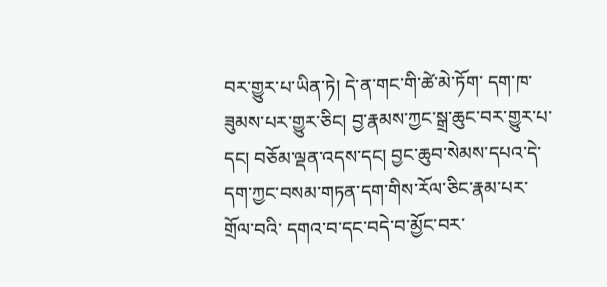བར་གྱུར་པ་ཡིན་ཏེ། དེ་ན་གང་གི་ཚེ་མེ་ཏོག་ དག་ཁ་ཟུམས་པར་གྱུར་ཅིང། བྱ་རྣམས་ཀྱང་སྒྲ་ཆུང་བར་གྱུར་པ་དང། བཅོམ་ལྡན་འདས་དང། བྱང་ཆུབ་སེམས་དཔའ་དེ་དག་ཀྱང་བསམ་གཏན་དག་གིས་རོལ་ཅིང་རྣམ་པར་གྲོལ་བའི་ དགའ་བ་དང་བདེ་བ་མྱོང་བར་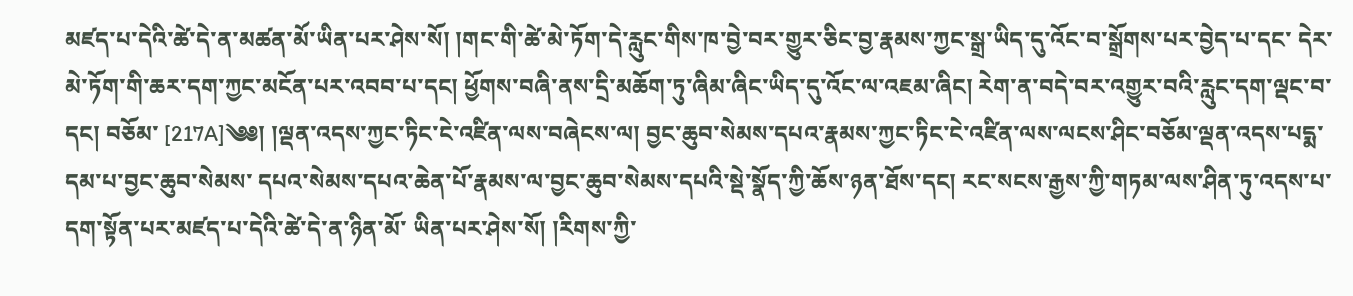མཛད་པ་དེའི་ཚེ་དེ་ན་མཚན་མོ་ཡིན་པར་ཤེས་སོ། །གང་གི་ཚེ་མེ་ཏོག་དེ་རླུང་གིས་ཁ་བྱེ་བར་གྱུར་ཅིང་བྱ་རྣམས་ཀྱང་སྒྲ་ཡིད་དུ་འོང་བ་སྒྲོགས་པར་བྱེད་པ་དང་ དེར་མེ་ཏོག་གི་ཆར་དག་ཀྱང་མངོན་པར་འབབ་པ་དང། ཕྱོགས་བཞི་ནས་དྲི་མཆོག་ཏུ་ཞིམ་ཞིང་ཡིད་དུ་འོང་ལ་འཇམ་ཞིང། རེག་ན་བདེ་བར་འགྱུར་བའི་རླུང་དག་ལྡང་བ་དང། བཅོམ་ [217A]༄༅། །ལྡན་འདས་ཀྱང་ཏིང་ངེ་འཛིན་ལས་བཞེངས་ལ། བྱང་ཆུབ་སེམས་དཔའ་རྣམས་ཀྱང་ཏིང་ངེ་འཛིན་ལས་ལངས་ཤིང་བཅོམ་ལྡན་འདས་པདྨ་དམ་པ་བྱང་ཆུབ་སེམས་ དཔའ་སེམས་དཔའ་ཆེན་པོ་རྣམས་ལ་བྱང་ཆུབ་སེམས་དཔའི་སྡེ་སྣོད་ཀྱི་ཆོས་ཉན་ཐོས་དང། རང་སངས་རྒྱས་ཀྱི་གཏམ་ལས་ཤིན་ཏུ་འདས་པ་དག་སྟོན་པར་མཛད་པ་དེའི་ཚེ་དེ་ན་ཉིན་མོ་ ཡིན་པར་ཤེས་སོ། །རིགས་ཀྱི་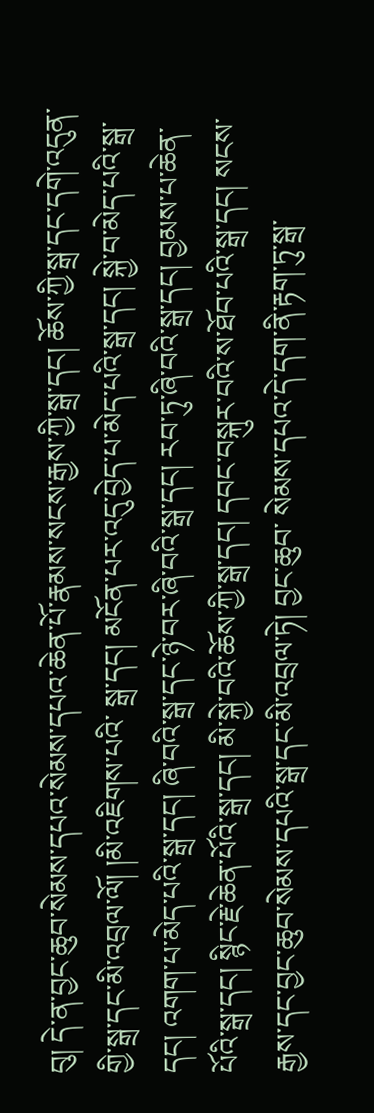བུ། དེ་ན་བྱང་ཆུབ་སེམས་དཔའ་སེམས་དཔའ་ཆེན་པོ་རྣམས་སངས་རྒྱས་ཀྱི་སྒྲ་དང། ཆོས་ཀྱི་སྒྲ་དང་དགེ་འདུན་གྱི་སྒྲ་དང་མི་འབྲལ་ལོ། །མི་འཇིགས་པའི་ སྒྲ་དང། མངོན་པར་འདུ་བྱེད་པ་མེད་པའི་སྒྲ་དང། སྐྱེ་བ་མེད་པའི་སྒྲ་དང། འགག་པ་མེད་པའི་སྒྲ་དང། ཞི་བའི་སྒྲ་དང་ཉེ་བར་ཞི་བའི་སྒྲ་དང། རབ་ཏུ་ཞི་བའི་སྒྲ་དང། བྱམས་པ་ཆེན་ པོའི་སྒྲ་དང། སྙིང་རྗེ་ཆེན་པོའི་སྒྲ་དང། མི་སྐྱེ་བའི་ཆོས་ཀྱི་སྒྲ་དང། དབང་བསྐུར་བའི་ས་ཐོབ་པའི་སྒྲ་དང། སངས་རྒྱས་དང་བྱང་ཆུབ་སེམས་དཔའི་སྒྲ་དང་མི་འབྲལ་ཏེ། བྱང་ཆུབ་ སེམས་དཔའ་དེ་དག་ནི་རྟག་ཏུ་སྒྲ་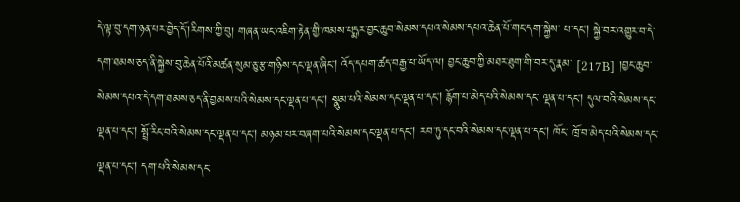དེ་ལྟ་བུ་དག་ཉན་པར་བྱེད་དོ་།རིགས་ཀྱི་བུ། གཞན་ཡང་འཇིག་རྟེན་གྱི་ཁམས་པདྨར་བྱང་ཆུབ་སེམས་དཔའ་སེམས་དཔའ་ཆེན་པོ་གང་དག་སྐྱེས་ པ་དང། སྐྱེ་བར་འགྱུར་བ་དེ་དག་ཐམས་ཅད་ནི་སྐྱེས་བུ་ཆེན་པོའི་མཚན་སུམ་ཅུ་རྩ་གཉིས་དང་ལྡན་ཞིང། འོད་དཔག་ཚད་བརྒྱ་པ་ཡོད་ལ། བྱང་ཆུབ་ཀྱི་མཐར་ཐུག་གི་བར་དུ་རྣམ་ [217B] །བྱང་ཆུབ་སེམས་དཔའ་དེ་དག་ཐམས་ཅད་ནི་བྱམས་པའི་སེམས་དང་ལྡན་པ་དང། སྣུམ་པའི་སེམས་དང་ལྡན་པ་དང། རྙོག་པ་མེད་པའི་སེམས་དང་ ལྡན་པ་དང། དུལ་བའི་སེམས་དང་ལྡན་པ་དང། སྤྲོ་རིང་བའི་སེམས་དང་ལྡན་པ་དང། མཉམ་པར་བཞག་པའི་སེམས་དང་ལྡན་པ་དང། རབ་ཏུ་དང་བའི་སེམས་དང་ལྡན་པ་དང། ཁོང་ ཁྲོ་བ་མེད་པའི་སེམས་དང་ལྡན་པ་དང། དག་པའི་སེམས་དང་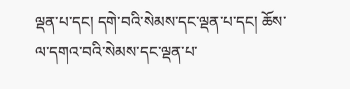ལྡན་པ་དང། དགེ་བའི་སེམས་དང་ལྡན་པ་དང། ཆོས་ལ་དགའ་བའི་སེམས་དང་ལྡན་པ་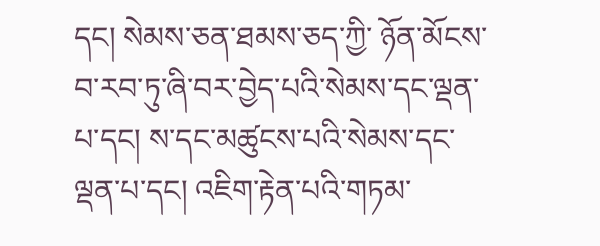དང། སེམས་ཅན་ཐམས་ཅད་ཀྱི་ ཉོན་མོངས་བ་རབ་ཏུ་ཞི་བར་བྱེད་པའི་སེམས་དང་ལྡན་པ་དང། ས་དང་མཚུངས་པའི་སེམས་དང་ལྡན་པ་དང། འཇིག་རྟེན་པའི་གཏམ་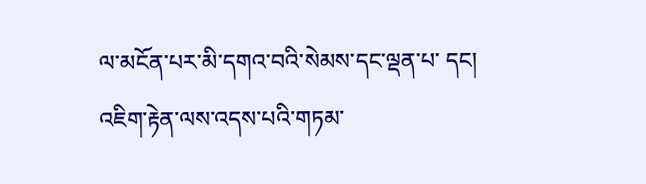ལ་མངོན་པར་མི་དགའ་བའི་སེམས་དང་ལྡན་པ་ དང། འཇིག་རྟེན་ལས་འདས་པའི་གཏམ་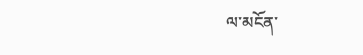ལ་མངོན་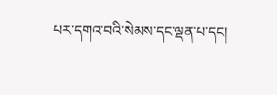པར་དགའ་བའི་སེམས་དང་ལྡན་པ་དང།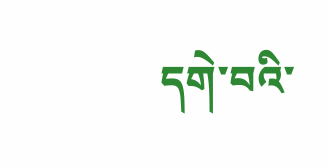དགེ་བའི་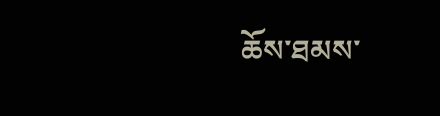ཆོས་ཐམས་